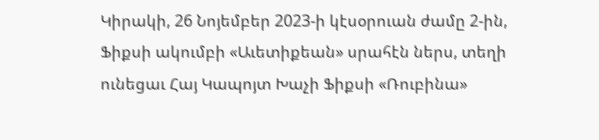Կիրակի, 26 Նոյեմբեր 2023-ի կէսօրուան ժամը 2-ին, Ֆիքսի ակումբի «Աւետիքեան» սրահէն ներս, տեղի ունեցաւ Հայ Կապոյտ Խաչի Ֆիքսի «Ռուբինա»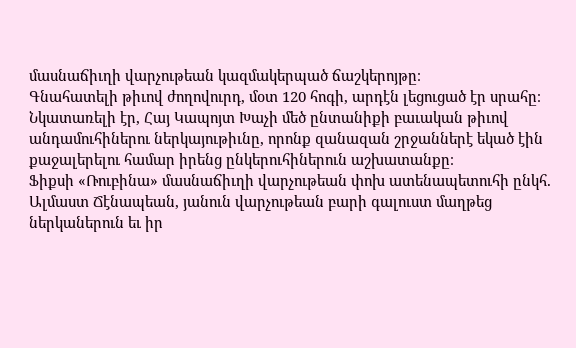մասնաճիւղի վարչութեան կազմակերպած ճաշկերոյթը։
Գնահատելի թիւով ժողովուրդ, մօտ 120 հոգի, արդէն լեցուցած էր սրահը։
Նկատառելի էր, Հայ Կապոյտ Խաչի մեծ ընտանիքի բաւական թիւով անդամուհիներու ներկայութիւնը, որոնք զանազան շրջաններէ եկած էին քաջալերելու համար իրենց ընկերուհիներուն աշխատանքը։
Ֆիքսի «Ռուբինա» մասնաճիւղի վարչութեան փոխ ատենապետուհի ընկհ. Ալմաստ Ճէնապեան, յանուն վարչութեան բարի գալուստ մաղթեց ներկաներուն եւ իր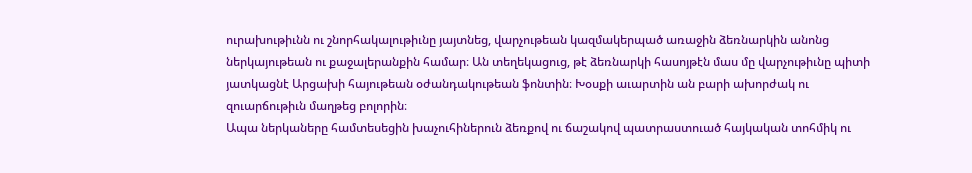ուրախութիւնն ու շնորհակալութիւնը յայտնեց, վարչութեան կազմակերպած առաջին ձեռնարկին անոնց ներկայութեան ու քաջալերանքին համար։ Ան տեղեկացուց, թէ ձեռնարկի հասոյթէն մաս մը վարչութիւնը պիտի յատկացնէ Արցախի հայութեան օժանդակութեան ֆոնտին։ Խօսքի աւարտին ան բարի ախորժակ ու զուարճութիւն մաղթեց բոլորին։
Ապա ներկաները համտեսեցին խաչուհիներուն ձեռքով ու ճաշակով պատրաստուած հայկական տոհմիկ ու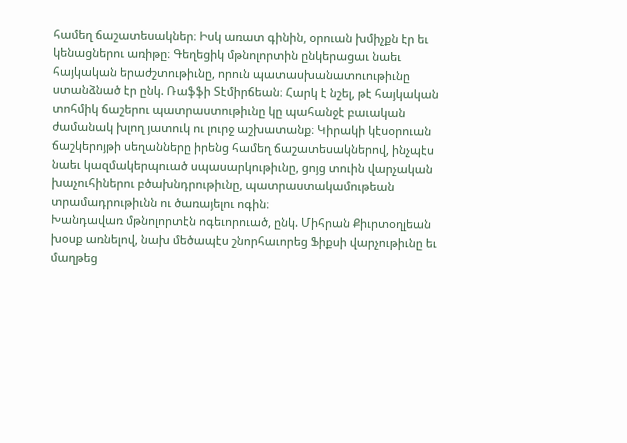համեղ ճաշատեսակներ։ Իսկ առատ գինին, օրուան խմիչքն էր եւ կենացներու առիթը։ Գեղեցիկ մթնոլորտին ընկերացաւ նաեւ հայկական երաժշտութիւնը, որուն պատասխանատուութիւնը ստանձնած էր ընկ. Ռաֆֆի Տէմիրճեան։ Հարկ է նշել, թէ հայկական տոհմիկ ճաշերու պատրաստութիւնը կը պահանջէ բաւական ժամանակ խլող յատուկ ու լուրջ աշխատանք։ Կիրակի կէսօրուան ճաշկերոյթի սեղանները իրենց համեղ ճաշատեսակներով, ինչպէս նաեւ կազմակերպուած սպասարկութիւնը, ցոյց տուին վարչական խաչուհիներու բծախնդրութիւնը, պատրաստակամութեան տրամադրութիւնն ու ծառայելու ոգին։
Խանդավառ մթնոլորտէն ոգեւորուած, ընկ. Միհրան Քիւրտօղլեան խօսք առնելով, նախ մեծապէս շնորհաւորեց Ֆիքսի վարչութիւնը եւ մաղթեց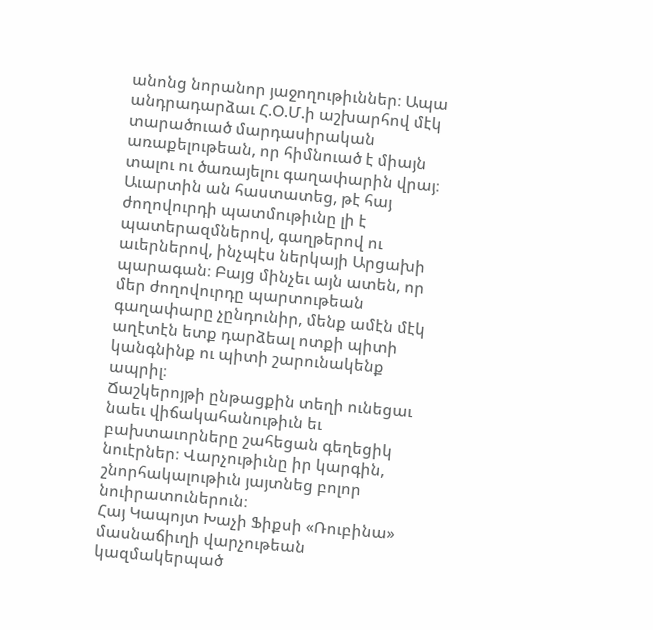անոնց նորանոր յաջողութիւններ։ Ապա անդրադարձաւ Հ.Օ.Մ.ի աշխարհով մէկ տարածուած մարդասիրական առաքելութեան, որ հիմնուած է միայն տալու ու ծառայելու գաղափարին վրայ։ Աւարտին ան հաստատեց, թէ հայ ժողովուրդի պատմութիւնը լի է պատերազմներով, գաղթերով ու աւերներով, ինչպէս ներկայի Արցախի պարագան։ Բայց մինչեւ այն ատեն, որ մեր ժողովուրդը պարտութեան գաղափարը չընդունիր, մենք ամէն մէկ աղէտէն ետք դարձեալ ոտքի պիտի կանգնինք ու պիտի շարունակենք ապրիլ։
Ճաշկերոյթի ընթացքին տեղի ունեցաւ նաեւ վիճակահանութիւն եւ բախտաւորները շահեցան գեղեցիկ նուէրներ։ Վարչութիւնը իր կարգին, շնորհակալութիւն յայտնեց բոլոր նուիրատուներուն։
Հայ Կապոյտ Խաչի Ֆիքսի «Ռուբինա» մասնաճիւղի վարչութեան կազմակերպած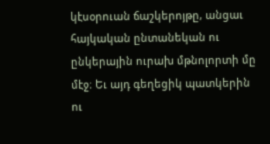կէսօրուան ճաշկերոյթը, անցաւ հայկական ընտանեկան ու ընկերային ուրախ մթնոլորտի մը մէջ։ Եւ այդ գեղեցիկ պատկերին ու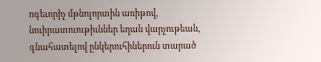ոգեւորիչ մթնոլորտին առիթով, նուիրատուութիւններ եղան վարչութեան, գնահատելով ընկերուհիներուն տարած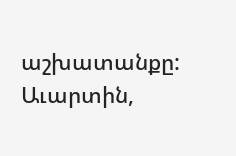աշխատանքը:
Աւարտին,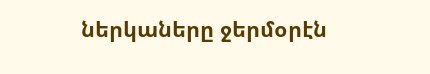ներկաները ջերմօրէն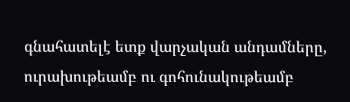գնահատելէ ետք վարչական անդամները, ուրախութեամբ ու գոհունակութեամբ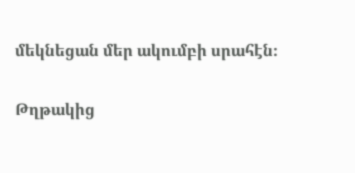մեկնեցան մեր ակումբի սրահէն։

Թղթակից